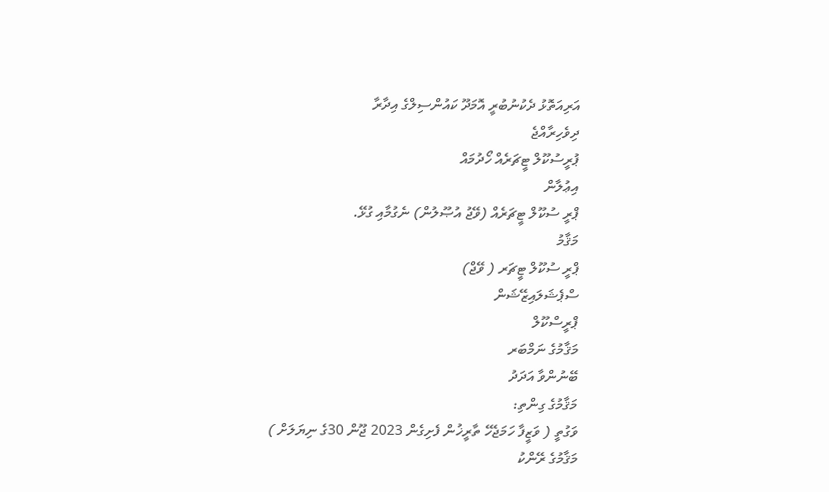އަރިއަތޮޅު ދެކުނުބުރީ އޮމަދޫ ކައުންސިލްގެ އިދާރާ
ދިވެހިރާއްޖެ
ޕުރީސުކޫލް ޓީޗަރެއް ހޯދުމައް
އިޢުލާން
ޕްރީ ސުކޫލް ޓީޗަރެއް (ވޭޖު އުޞޫލުން) ނެގުމާއި ގުޅޭ.
މަޤާމު
ޕްރީ ސުކޫލް ޓީޗަރ ( ވޭޖް)
ސްޕެޝަލައިޒޭޝަން
ޕްރީސްކޫލް
މަޤާމުގެ ނަމްބަރ
ބޭނުންވާ އަދަދު
މަޤާމުގެ ގިންތި:
ވަގުތީ ( ވަޒީފާ ހަމަޖެހޭ ތާރީޚުން ފެށިގެން 2023 ޖޫން 30ގެ ނިޔަލަށް )
މަޤާމުގެ ރޭންކު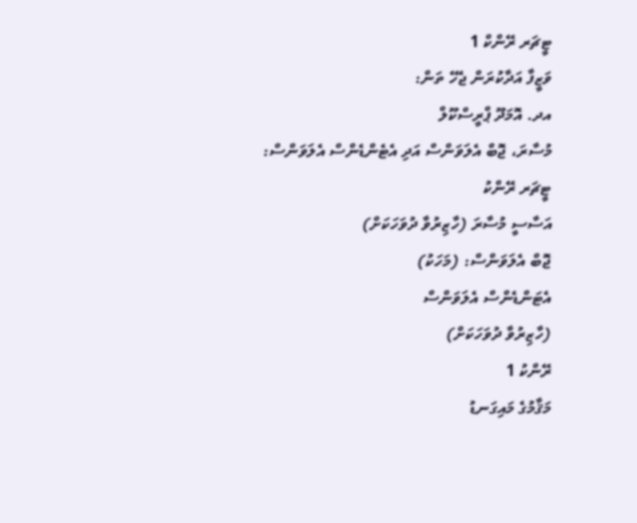ޓީޗަރ ރޭންކް 1
ވަޒީފާ އަދާކުރަން ޖެހޭ ތަން:
އދ. އޮމަދޫ ޕްރީސްކޫލް
މުސާރަ، ޖޮބް އެލަވަންސް އަދި އެޓެންޑެންސް އެލަވަންސް:
ޓީޗަރ ރޭންކު
އަސާސީ މުސާރަ (ހާޒިރުވާ ދުވަހަކަށް)
ޖޮބް އެލަވަންސް: (މަހަކު)
އެޓަންޑެންސް އެލަވަންސް
(ހާޒިރުވާ ދުވަހަކަށް)
ރޭންކު 1
މަޤާމުގެ މައިގަނޑު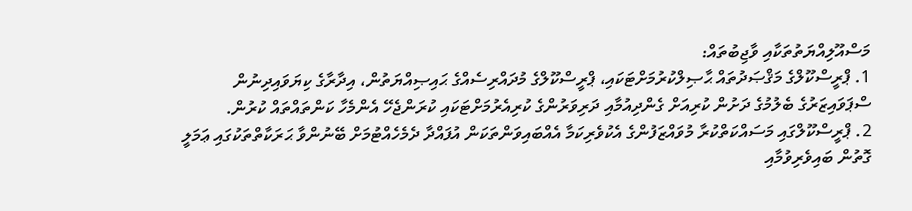މަސްއޫލިއްޔަތުތަކާއި ވާޖިބުތައް:
1. ޕްރީސްކޫލްގެ މަޤްޞަދުތައް ޙާޞިލްކުރުމަށްޓަކައި، ޕްރީސްކޫލްގެ މުދައްރިސެއްގެ ޙައިޞިއްޔަތުން، އިދާރާގެ ކިޔަވައިދިނުން ސްޕަވައިޒަރުގެ ބެލުމުގެ ދަށުން ކުރިއަށް ގެންދިއުމާއި ދަރިވަރުންގެ ކުރިއެރުމަށްޓަކައި ކުރަންޖެހޭ އެންމެހާ ކަންތައްތައް ކުރުން.
2. ޕްރީސްކޫލްގައި މަސައްކަތްކުރާ މުވައްޒަފުންގެ އެކުވެރިކަމާ އެއްބައިވަންތަކަން އުފައްދާ ދެމެހެއްޓުމަށް ބޭނުންވާ ޙަރަކާތްތަކުގައި ޢަމަލީ ގޮތުން ބައިވެރިވުމާއި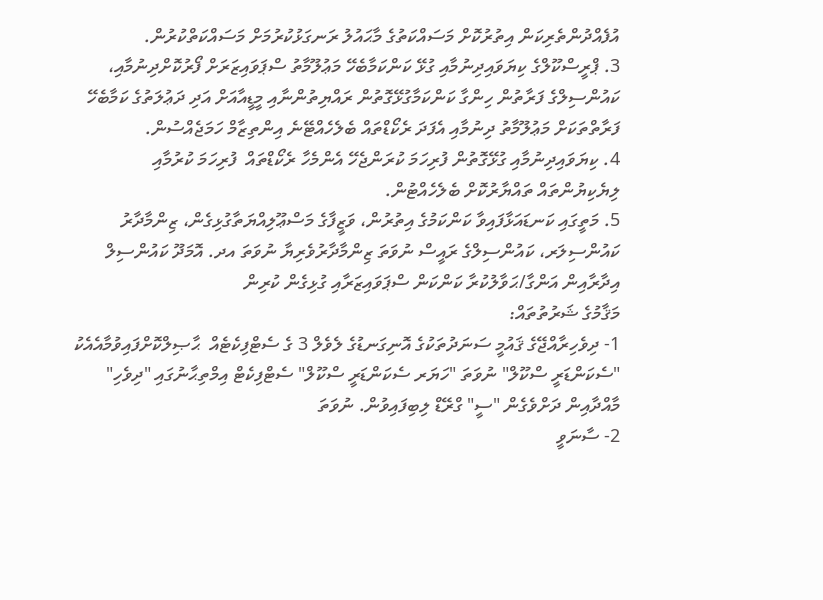އުފެއްދުންތެރިކަން އިތުރުކޮށް މަސައްކަތުގެ މާޙައުލު ރަނގަޅުކުރުމަށް މަސައްކަތްކުރުން.
3. ޕްރީސްކޫލްގެ ކިޔަވައިދިނުމާއި ގުޅޭ ކަންކަމާބެހޭ މަޢުލޫމާތު ސްޕަވައިޒަރަށް ފޯރުކޮށްދިނުމާއި، ކައުންސިލްގެ ފަރާތުން ހިންގާ ކަންކަމާގުޅޭގޮތުން ރައްޔިތުންނާއި މީޑީއާއަށް އަދި ދަޢުލަތުގެ ކަމާބެހޭ ފަރާތްތަކަށް މަޢުލޫމާތު ދިނުމާއި އެފަދަ ރެކޯޑްތައް ބެލެހެއްޓޭނެ އިންތިޒާމް ހަމަޖެއްސުން.
4. ކިޔަވައިދިނުމާއި ގުޅޭގޮތުން ފުރިހަމަ ކުރަންޖެހޭ އެންމެހާ ރެކޯޑްތައް  ފުރިހަމަ ކުރުމާއި ލިޔެކިޔުންތައް ތައްޔާރުކޮށް ބެލެހެއްޓުން.
5. މަތީގައި ކަނޑައަޅާފައިވާ ކަންކަމުގެ އިތުރުން، ވަޒީފާގެ މަސްޢޫލިއްޔަތާގުޅިގެން، ޒިންމާދާރު ކައުންސިލަރ، ކައުންސިލްގެ ރައީސް ނުވަތަ ޒިންމާދާރުވެރިޔާ ނުވަތަ އދ. އޮމަދޫ ކައުންސިލް އިދާރާއިން އަންގާ/ޙަވާލުކުރާ ކަންކަން ސްޕަވައިޒަރާއި ގުޅިގެން ކުރިން
މަޤާމުގެ ޝަރުތުތައް:
1- ދިވެހިރާއްޖޭގެ ޤައުމީ ސަނަދުތަކުގެ އޮނިގަނޑުގެ ލެވެލް 3 ގެ ސެޓްފިކެޓެއް  ޙާޞިލްކޮށްފައިވުމާއެއެކު "ސެކަންޑަރީ ސްކޫލް" ނުވަތަ "ހަޔަރ ސެކަންޑަރީ ސްކޫލް" ސެޓްފިކެޓް އިމްތިޙާނުގައި "ދިވެހި" މާއްދާއިން ދަށްވެގެން "ސީ" ގްރޭޑް ލިބިފައިވުން. ނުވަތަ
2- ސާނަވީ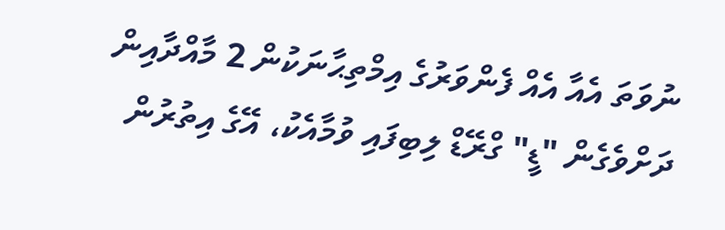ނުވަތަ އެއާ އެއް ފެންވަރުގެ އިމްތިޙާނަކުން 2 މާއްދާއިން ދަށްވެގެން "ޑީ" ގްރޭޑް ލިބިފައި ވުމާއެކު، އޭގެ އިތުރުން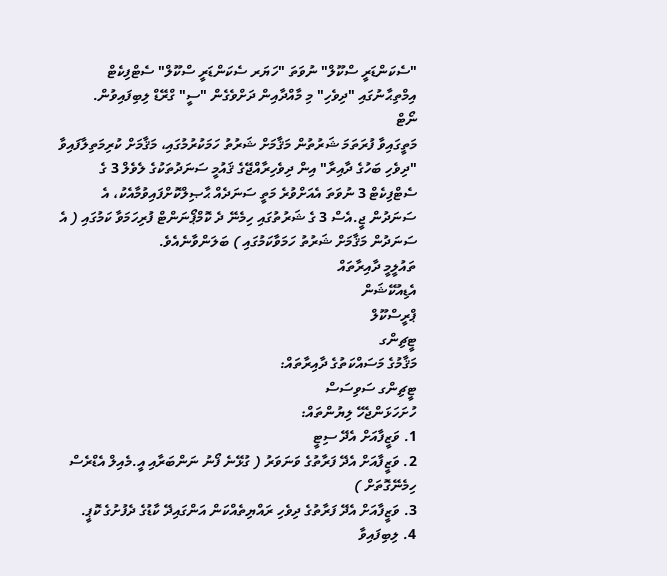"ސެކަންޑަރީ ސްކޫލް" ނުވަތަ "ހަޔަރ ސެކަންޑަރީ ސްކޫލް" ސެޓްފިކެޓް އިމްތިޙާނުގައި "ދިވެހި" މި މާއްދާއިން ދަށްވެގެން "ސީ" ގްރޭޑް ލިބިފައިވުން.
ނޯޓް
މަތީގައިވާ ފުރަތަމަ ޝަރުތުން މަޤާމަށް ޝަރުތު ހަމަކުރުމުގައި، މަޤާމަށް ކުރިމަތިލާފައިވާ "ދިވެހި ބަހުގެ ދާއިރާ" އިން ދިވެހިރާއްޖޭގެ ޤައުމީ ސަނަދުތަކުގެ ލެވެލް 3 ގެ ސެޓްފިކެޓް 3 ނުވަތަ އެއަށްވުރެ މަތީ ސަނަދެއް ޙާޞިލްކޮށްފައިވުމާއެކު، އެ ސަނަދުން ޖީ.އެސް 3 ގެ ޝަރުތުގައި ހިމެނޭ ދެ ކޮމްޕޯނަންޓް ފުރިހަމަވާ ކަމުގައި ( އެ ސަނަދުން މަޤާމަށް ޝަރުތު ހަމަވާކަމުގައި ) ބަލަންވާނެއެވެ.
ތައުލީމީ ދާއިރާތައް
އެޑިއުކޭޝަން
ޕްރީސްކޫލް
ޓީޗިންގ
މަޤާމުގެ މަސައްކަތުގެ ދާއިރާތައް:
ޓީޗިންގ ސަވިސަސް
ހުށަހަޅަންޖެހޭ ލިޔުންތައް:
1. ވަޒީފާއަށް އެދޭ ސިޓީ
2. ވަޒީފާއަށް އެދޭ ފަރާތުގެ ވަނަވަރު ( ގުޅޭނެ ފޯނު ނަންބަރާއި އީ.މެއިލް އެޑްރެސް ހިމެނޭގޮތަށް )
3. ވަޒީފާއަށް އެދޭ ފަރާތުގެ ދިވެހި ރައްޔިތެއްކަން އަންގައިދޭ ކާޑުގެ ދެފުށުގެ ކޮޕީ.
4. ލިބިފައިވާ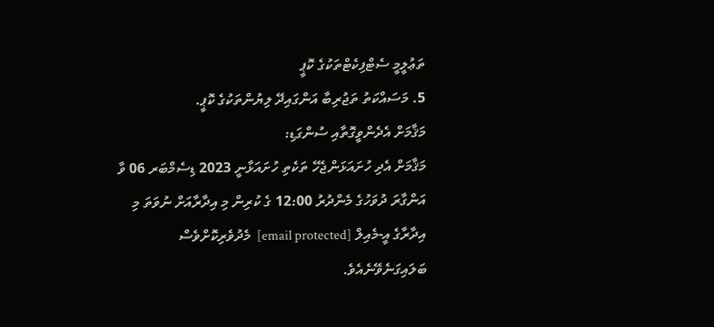ތަޢުލީމީ ސެޓްފިކެޓްތަކުގެ ކޮޕީ
5. މަސައްކަތު ތަޖުރިބާ އަންގައިދޭ ލިޔުންތަކުގެ ކޮޕީ.
މަޤާމަށް އެދެންވީގޮތާއި ސުންގަޑި:
މަޤާމަށް އެދި ހުށައަޅަންޖެހޭ ތަކެތި ހުށައަޅާނީ 2023 ޑިސެމްބަރ 06 ވާ އަންގާރަ ދުވަހުގެ މެންދުރު 12:00 ގެ ކުރިން މި އިދާރާއަށް ނުވަތަ މި އިދާރާގެ އީ-މެއިލް [email protected]  މެދުވެރިކޮށްވެސް ބަލައިގަނެވޭނެއެވެ.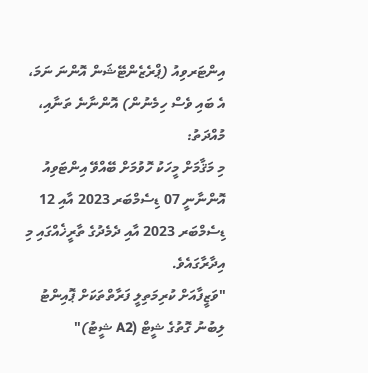އިންޓަރވިއު (ޕްރެޒެންޓޭޝަން އޮންނަ ނަމަ، އެ ބައި ވެސް ހިމެނުން) އޮންނާނެ ތަނާއި، މުއްދަތު:
މި މަޤާމަށް މީހަކު ހޮވުމަށް ބޭއްވޭ އިންޓަވިއު އޮންނާނީ 07 ޑިސެމްބަރ 2023 އާއި 12 ޑިސެމްބަރ 2023 އާއި ދެމެދުގެ ތާރީޚެއްގައި މި އިދާރާގައެވެ.
"ވަޒީފާއަށް ކުރިމަތިލީ ފަރާތްތަކަށް ޕޮއިންޓު ލިބުނު ގޮތުގެ ޝީޓް (A2 ޝީޓު)"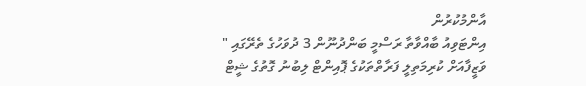އާންމުކުރުން
އިންޓަވިއު ބާއްވާތާ ރަސްމީ ބަންދުނޫން 3 ދުވަހުގެ ތެރޭގައި " ވަޒީފާއަށް ކުރިމަތިލީ ފަރާތްތަކުގެ ޕޮއިންޓް ލިބުނު ގޮތުގެ ޝީޓް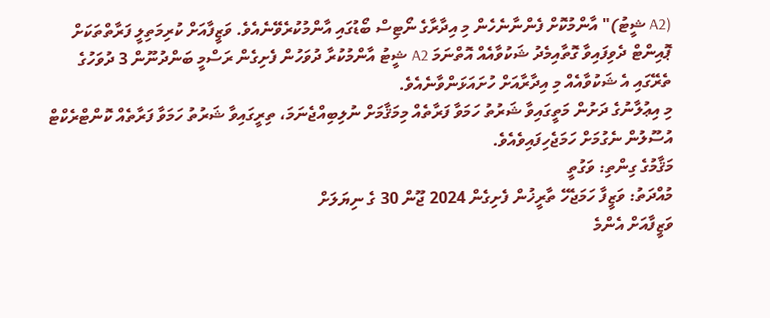(A2 ޝީޓު)" އާންމުކޮށް ފެންނާނެހެން މި އިދާރާގެ ނޯޓިސް ބޯޑުގައި އާންމުކުރެވޭނެއެވެ. ވަޒީފާއަށް ކުރިމަތިލީ ފަރާތްތަކަށް ޕޮއިންޓް ދެވިފައިވާ ގޮތާއިމެދު ޝަކުވާއެއް އޮތްނަމަ A2 ޝީޓު އާންމުކުރާ ދުވަހުން ފެށިގެން ރަސްމީ ބަންދުނޫން 3 ދުވަހުގެ ތެރޭގައި އެ ޝަކުވާއެއް މި އިދާރާއަށް ހުށައަޅަންވާނެއެވެ.
މި އިޢުލާނުގެ ދަށުން މަތީގައިވާ ޝަރުތު ހަމަވާ ފަރާތެއް މިމަޤާމަށް ނުލިބިއްޖެނަމަ، ތިރީގައިވާ ޝަރުތު ހަމަވާ ފަރާތެއް ކޮންޓްރެކްޓް އުސޫލުން ނެގުމަށް ހަމަޖެހިފައިވެއެވެ.
މަޤާމުގެ ގިންތި: ވަގުތީ
މުއްދަތު: ވަޒީފާ ހަމަޖެހޭ ތާރީޚުން ފެށިގެން 2024 ޖޫން 30 ގެ ނިޔަލަށް
ވަޒީފާއަށް އެންމެ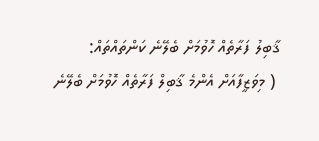ޤާބިލު ފަރާތެއް ހޮވުމަށް ބެލޭނެ ކަންތައްތައް:
 ( މިވަޒީފާއަށް އެންމެ ޤާބިލް ފަރާތެއް ހޮވުމަށް ބެލޭނެ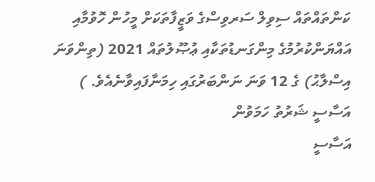ކަންތައްތައް ސިވިލް ސަރވިސްގެ ވަޒީފާތަކަށް މީހުން ހޮވުމާއި އައްޔަންކުރުމުގެ މިންގަނޑުތަކާއި ޢުޞޫލުތައް 2021 (ތިންވަނަ އިސްލާޙު) ގެ 12 ވަނަ ނަންބަރުގައި ހިމަނާފައިވާނެއެވެ. )
އަސާސީ ޝަރުތު ހަމަވުން
އަސާސީ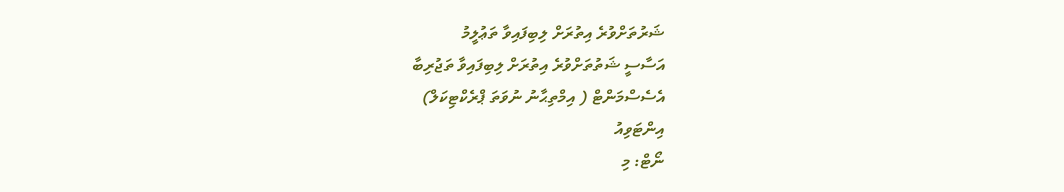ޝަރުތަށްވުރެ އިތުރަށް ލިބިފައިވާ ތަޢުލީމު
އަސާސީ ޝަތުތަށްވުރެ އިތުރަށް ލިބިފައިވާ ތަޖުރިބާ
އެސެސްމަންޓް ( އިމްތިޙާނު ނުވަތަ ޕްރެކްޓިކަލް)
އިންޓަވިއު
ނޯޓް: މި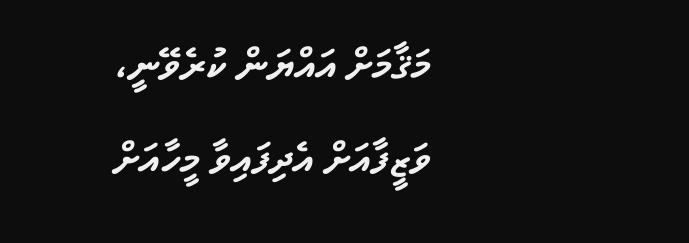މަޤާމަށް އައްޔަން ކުރެވޭނީ، ވަޒީފާއަށް އެދިފައިވާ މީހާއަށް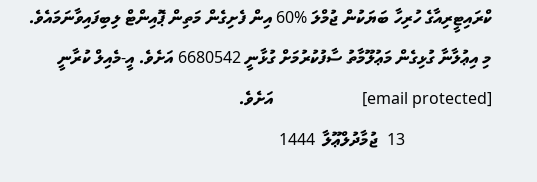ކްރައިޓީރިއާގެ ހުރިހާ ބަޔަކުން ޖުމްލަ %60 އިން ފެށިގެން މަތިން ޕޮއިންޓް ލިބިފައިވާނަމައެވެ.
މި އިޢުލާނާ ގުޅިގެން މަޢުލޫމާތު ސާފުކުރުމަށް ގުޅާނީ 6680542 އަށެވެ. އީ-މެއިލް ކުރާނީ [email protected]                      އަށެވެ.
                     13  ޖުމާދުލްޢޫލާ  1444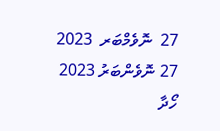27  ނޮވެމްބަރ  2023
27 ނޮވެންބަރު 2023
ހޯދާ